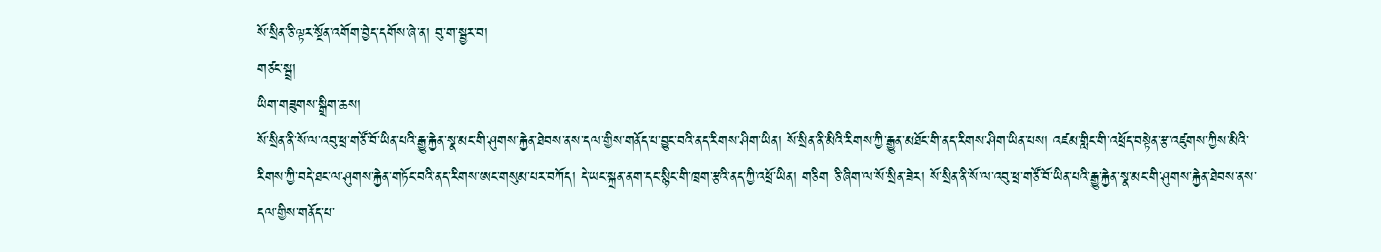སོ་སྲིན་ཅི་ལྟར་སྔོན་འགོག་བྱེད་དགོས་ཞེ་ན། བུ་ག་སྦྱར་བ།
གཙང་སྦྲ།
ཡིག་གཟུགས་སྒྲིག་ཆས།
སོ་སྲིན་ནི་སོ་ལ་འབུ་ཕྲ་གཙོ་བོ་ཡིན་པའི་རྒྱུ་རྐྱེན་སྣ་མང་གི་ཤུགས་རྐྱེན་ཐེབས་ནས་དལ་གྱིས་གནོད་པ་བྱུང་བའི་ནད་རིགས་ཤིག་ཡིན། སོ་སྲིན་ནི་མིའི་རིགས་ཀྱི་རྒྱུན་མཐོང་གི་ནད་རིགས་ཤིག་ཡིན་པས། འཛམ་གླིང་གི་འཕྲོད་བསྟེན་རྩ་འཛུགས་ཀྱིས་མིའི་རིགས་ཀྱི་བདེ་ཐང་ལ་ཤུགས་རྐྱེན་གཏོང་བའི་ནད་རིགས་ཨང་གསུམ་པར་བཀོད། དེ་ཡང་སྐྲན་ནག་དང་སྙིང་གི་ཁྲག་རྩའི་ནད་ཀྱི་འཕྲོ་ཡིན། གཅིག ཅི་ཞིག་ལ་སོ་སྲིན་ཟེར། སོ་སྲིན་ནི་སོ་ལ་འབུ་ཕྲ་གཙོ་བོ་ཡིན་པའི་རྒྱུ་རྐྱེན་སྣ་མང་གི་ཤུགས་རྐྱེན་ཐེབས་ནས་དལ་གྱིས་གནོད་པ་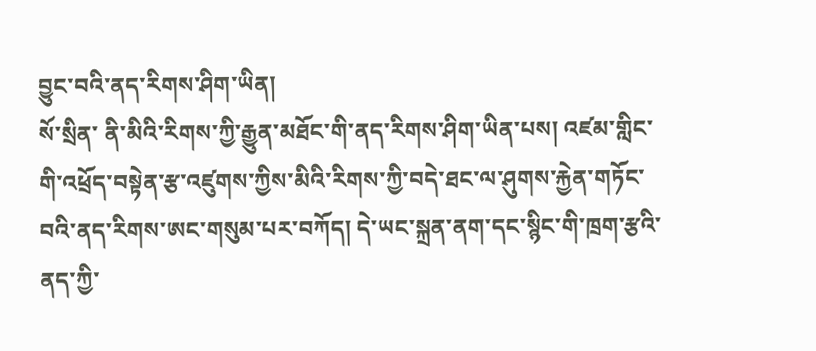བྱུང་བའི་ནད་རིགས་ཤིག་ཡིན།
སོ་སྲིན་ ནི་མིའི་རིགས་ཀྱི་རྒྱུན་མཐོང་གི་ནད་རིགས་ཤིག་ཡིན་པས། འཛམ་གླིང་གི་འཕྲོད་བསྟེན་རྩ་འཛུགས་ཀྱིས་མིའི་རིགས་ཀྱི་བདེ་ཐང་ལ་ཤུགས་རྐྱེན་གཏོང་བའི་ནད་རིགས་ཨང་གསུམ་པར་བཀོད། དེ་ཡང་སྐྲན་ནག་དང་སྙིང་གི་ཁྲག་རྩའི་ནད་ཀྱི་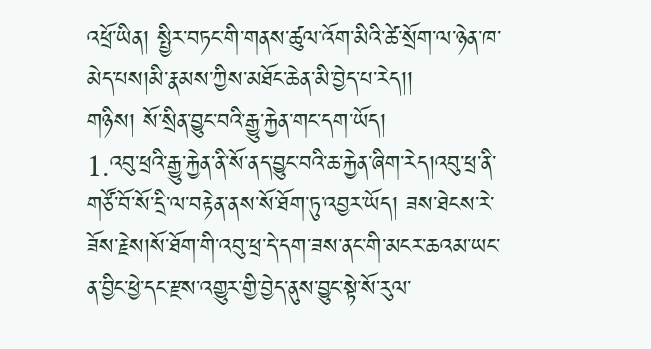འཕྲོ་ཡིན། སྤྱིར་བཏང་གི་གནས་ཚུལ་འོག་མིའི་ཚེ་སྲོག་ལ་ཉེན་ཁ་མེད་པས།མི་རྣམས་ཀྱིས་མཐོང་ཆེན་མི་བྱེད་པ་རེད།།
གཉིས། སོ་སྲིན་བྱུང་བའི་རྒྱུ་རྐྱེན་གང་དག་ཡོད།
1.འབུ་ཕྲའི་རྒྱུ་རྐྱེན་ནི་སོ་ནད་བྱུང་བའི་ཆ་རྐྱེན་ཞིག་རེད།འབུ་ཕྲ་ནི་གཙོ་བོ་སོ་དྲི་ལ་བརྟེན་ནས་སོ་ཐོག་ཏུ་འབྱར་ཡོད། ཟས་ཐེངས་རེ་ཟོས་རྗེས།སོ་ཐོག་གི་འབུ་ཕྲ་དེ་དག་ཟས་ནང་གི་མངར་ཆའམ་ཡང་ན་བྱིང་ཕྱེ་དང་རྫས་འགྱུར་གྱི་བྱེད་ནུས་བྱུང་སྟེ་སོ་རུལ་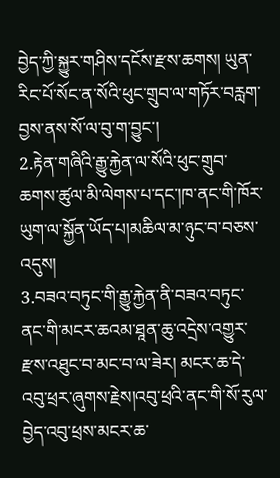བྱེད་ཀྱི་སྐྱུར་གཤིས་དངོས་རྫས་ཆགས། ཡུན་རིང་པོ་སོང་ན་སོའི་ཕུང་གྲུབ་ལ་གཏོར་བརླག་བྱས་ནས་སོ་ལ་བུ་ག་བྱུང་།
2.རྟེན་གཞིའི་རྒྱུ་རྐྱེན་ལ་སོའི་ཕུང་གྲུབ་ཆགས་ཚུལ་མི་ལེགས་པ་དང་།ཁ་ནང་གི་ཁོར་ཡུག་ལ་སྐྱོན་ཡོད་པ།མཆིལ་མ་ཉུང་བ་བཅས་འདུས།
3.བཟའ་བཏུང་གི་རྒྱུ་རྐྱེན་ནི་བཟའ་བཏུང་ནང་གི་མངར་ཆའམ་ཐཱན་ཆུ་འདྲེས་འགྱུར་རྫས་འཐུང་བ་མང་བ་ལ་ཟེར། མངར་ཆ་དེ་འབུ་ཕྲར་ཞུགས་རྗེས།འབུ་ཕྲའི་ནང་གི་སོ་རུལ་བྱེད་འབུ་ཕྲས་མངར་ཆ་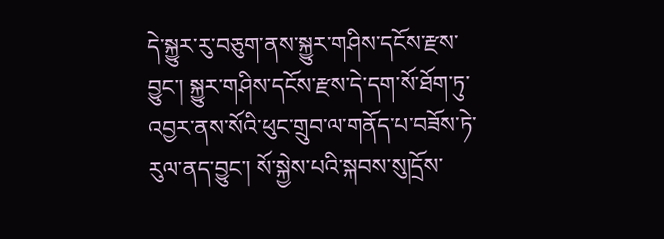དེ་སྐྱུར་རུ་བཅུག་ནས་སྐྱུར་གཤིས་དངོས་རྫས་བྱུང་། སྐྱུར་གཤིས་དངོས་རྫས་དེ་དག་སོ་ཐོག་ཏུ་འབྱར་ནས་སོའི་ཕུང་གྲུབ་ལ་གནོད་པ་བཟོས་ཏེ་རུལ་ནད་བྱུང་། སོ་སྐྱེས་པའི་སྐབས་སུ།དྲོས་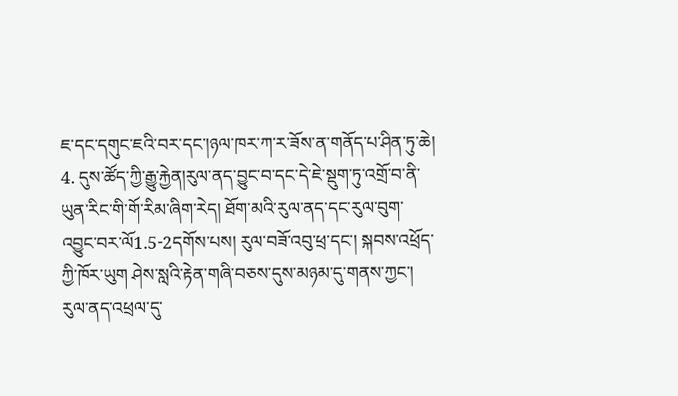ཇ་དང་དགུང་ཇའི་བར་དང་།ཉལ་ཁར་ཀ་ར་ཟོས་ན་གནོད་པ་ཤིན་ཏུ་ཆེ།
4. དུས་ཚོད་ཀྱི་རྒྱུ་རྐྱེན།རུལ་ནད་བྱུང་བ་དང་དེ་ཇེ་སྡུག་ཏུ་འགྲོ་བ་ནི་ཡུན་རིང་གི་གོ་རིམ་ཞིག་རེད། ཐོག་མའི་རུལ་ནད་དང་རུལ་བུག་འབྱུང་བར་ལོ1.5-2དགོས་པས། རུལ་བཟོ་འབུ་ཕྲ་དང་། སྐབས་འཕྲོད་ཀྱི་ཁོར་ཡུག ཤེས་སླའི་རྟེན་གཞི་བཅས་དུས་མཉམ་དུ་གནས་ཀྱང་། རུལ་ནད་འཕྲལ་དུ་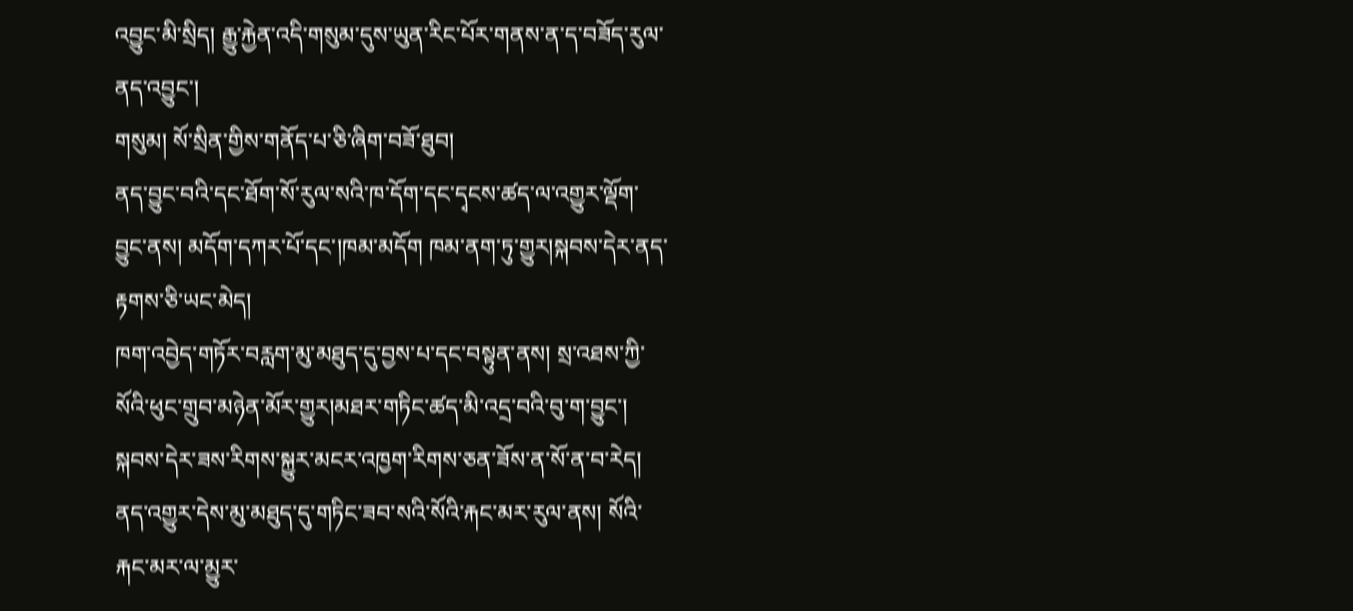འབྱུང་མི་སྲིད། རྒྱུ་རྐྱེན་འདི་གསུམ་དུས་ཡུན་རིང་པོར་གནས་ན་ད་བཟོད་རུལ་ནད་འབྱུང་།
གསུམ། སོ་སྲིན་གྱིས་གནོད་པ་ཅི་ཞིག་བཟོ་ཐུབ།
ནད་བྱུང་བའི་དང་ཐོག་སོ་རུལ་སའི་ཁ་དོག་དང་དྭངས་ཚད་ལ་འགྱུར་ལྡོག་བྱུང་ནས། མདོག་དཀར་པོ་དང་།ཁམ་མདོག ཁམ་ནག་ཏུ་གྱུར།སྐབས་དེར་ནད་རྟགས་ཅི་ཡང་མེད།
ཁག་འབྱེད་གཏོར་བརླག་མུ་མཐུད་དུ་བྱས་པ་དང་བསྟུན་ནས། སྲ་འཐས་ཀྱི་སོའི་ཕུང་གྲུབ་མཉེན་མོར་གྱུར།མཐར་གཏིང་ཚད་མི་འདྲ་བའི་བུ་ག་བྱུང་། སྐབས་དེར་ཟས་རིགས་སྐྱུར་མངར་འཁྱག་རིགས་ཅན་ཟོས་ན་སོ་ན་བ་རེད།
ནད་འགྱུར་དེས་མུ་མཐུད་དུ་གཏིང་ཟབ་སའི་སོའི་རྐང་མར་རུལ་ནས། སོའི་རྐང་མར་ལ་མྱུར་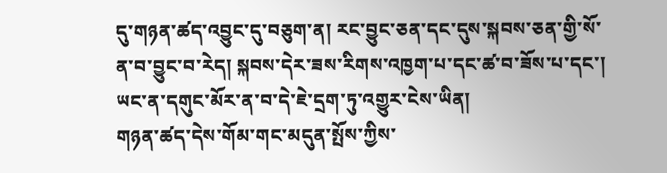དུ་གཉན་ཚད་འབྱུང་དུ་བཅུག་ན། རང་བྱུང་ཅན་དང་དུས་སྐབས་ཅན་གྱི་སོ་ན་བ་བྱུང་བ་རེད། སྐབས་དེར་ཟས་རིགས་འཁྱག་པ་དང་ཚ་བ་ཟོས་པ་དང་། ཡང་ན་དགུང་མོར་ན་བ་དེ་ཇེ་དྲག་ཏུ་འགྱུར་ངེས་ཡིན།
གཉན་ཚད་དེས་གོམ་གང་མདུན་སྤོས་ཀྱིས་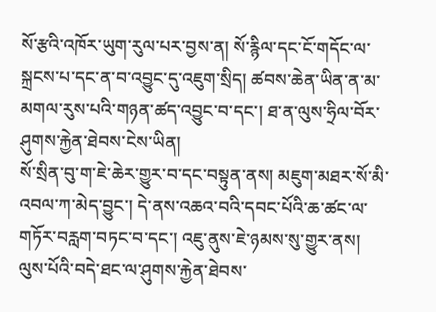སོ་རྩའི་འཁོར་ཡུག་རུལ་པར་བྱས་ན། སོ་རྙིལ་དང་ངོ་གདོང་ལ་སྐྲངས་པ་དང་ན་བ་འབྱུང་དུ་འཇུག་སྲིད། ཚབས་ཆེན་ཡིན་ན་མ་མགལ་རུས་པའི་གཉན་ཚད་འབྱུང་བ་དང་། ཐ་ན་ལུས་ཧྲིལ་བོར་ཤུགས་རྐྱེན་ཐེབས་ངེས་ཡིན།
སོ་སྲིན་བུ་ག་ཇེ་ཆེར་གྱུར་བ་དང་བསྟུན་ནས། མཇུག་མཐར་སོ་མི་འབལ་ཀ་མེད་བྱུང་། དེ་ནས་འཆའ་བའི་དབང་པོའི་ཆ་ཚང་ལ་གཏོར་བརླག་བཏང་བ་དང་། འཇུ་ནུས་ཇེ་ཉམས་སུ་གྱུར་ནས། ལུས་པོའི་བདེ་ཐང་ལ་ཤུགས་རྐྱེན་ཐེབས་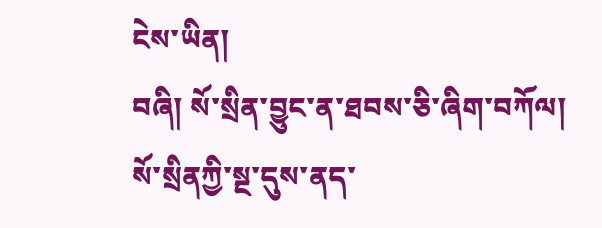ངེས་ཡིན།
བཞི། སོ་སྲིན་བྱུང་ན་ཐབས་ཅི་ཞིག་བཀོལ།
སོ་སྲིནཀྱི་སྔ་དུས་ནད་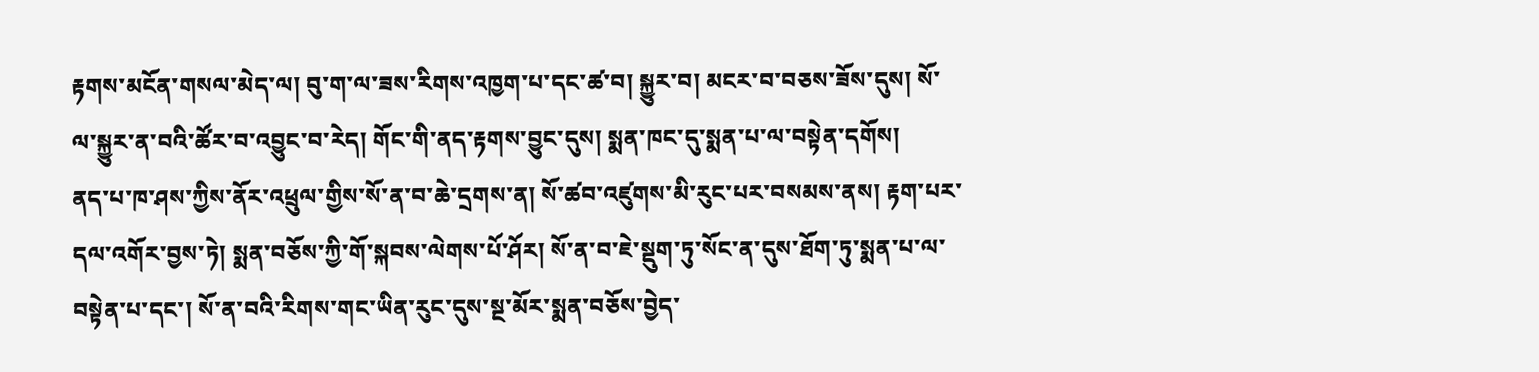རྟགས་མངོན་གསལ་མེད་ལ། བུ་ག་ལ་ཟས་རིགས་འཁྱག་པ་དང་ཚ་བ། སྐྱུར་བ། མངར་བ་བཅས་ཟོས་དུས། སོ་ལ་སྐྱུར་ན་བའི་ཚོར་བ་འབྱུང་བ་རེད། གོང་གི་ནད་རྟགས་བྱུང་དུས། སྨན་ཁང་དུ་སྨན་པ་ལ་བསྟེན་དགོས།
ནད་པ་ཁ་ཤས་ཀྱིས་ནོར་འཕྲུལ་གྱིས་སོ་ན་བ་ཆེ་དྲགས་ན། སོ་ཚབ་འཛུགས་མི་རུང་པར་བསམས་ནས། རྟག་པར་དལ་འགོར་བྱས་ཏེ། སྨན་བཅོས་ཀྱི་གོ་སྐབས་ལེགས་པོ་ཤོར། སོ་ན་བ་ཇེ་སྡུག་ཏུ་སོང་ན་དུས་ཐོག་ཏུ་སྨན་པ་ལ་བསྟེན་པ་དང་། སོ་ན་བའི་རིགས་གང་ཡིན་རུང་དུས་སྔ་མོར་སྨན་བཅོས་བྱེད་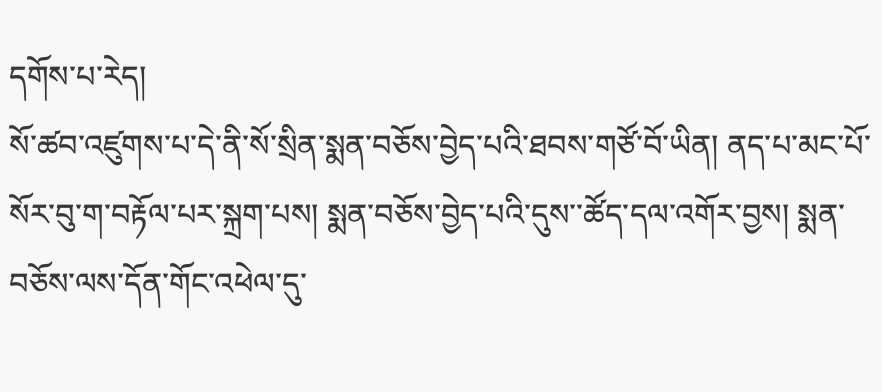དགོས་པ་རེད།
སོ་ཚབ་འཛུགས་པ་དེ་ནི་སོ་སྲིན་སྨན་བཅོས་བྱེད་པའི་ཐབས་གཙོ་བོ་ཡིན། ནད་པ་མང་པོ་སོར་བུ་ག་བརྟོལ་པར་སྐྲག་པས། སྨན་བཅོས་བྱེད་པའི་དུས་་ཚོད་དལ་འགོར་བྱས། སྨན་བཅོས་ལས་དོན་གོང་འཕེལ་དུ་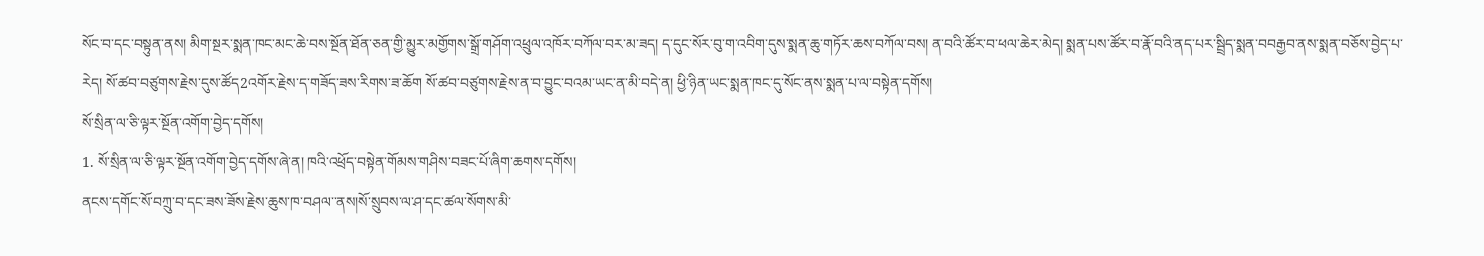སོང་བ་དང་བསྟུན་ནས། མིག་སྔར་སྨན་ཁང་མང་ཆེ་བས་སྔོན་ཐོན་ཅན་གྱི་མྱུར་མགྱོགས་སྒྲོ་གཤོག་འཕྲུལ་འཁོར་བཀོལ་བར་མ་ཟད། ད་དུང་སོར་བུ་ག་འབིག་དུས་སྨན་ཆུ་གཏོར་ཆས་བཀོལ་བས། ན་བའི་ཚོར་བ་ཕལ་ཆེར་མེད། སྨན་པས་ཚོར་བ་རྣོ་བའི་ནད་པར་སྦྲིད་སྨན་བབརྒྱབ་ནས་སྨན་བཅོས་བྱེད་པ་རེད། སོ་ཚབ་བཙུགས་རྗེས་དུས་ཚོད2འགོར་རྗེས་ད་གཟོད་ཟས་རིགས་ཟ་ཆོག སོ་ཚབ་བཙུགས་རྗེས་ན་བ་བྱུང་བའམ་ཡང་ན་མི་བདེ་ན། ཕྱི་ཉིན་ཡང་སྨན་ཁང་དུ་སོང་ནས་སྨན་པ་ལ་བསྟེན་དགོས།
སོ་སྲིན་ལ་ཅི་ལྟར་སྔོན་འགོག་བྱེད་དགོས།
1. སོ་སྲིན་ལ་ཅི་ལྟར་སྔོན་འགོག་བྱེད་དགོས་ཞེ་ན། ཁའི་འཕྲོད་བསྟེན་གོམས་གཤིས་བཟང་པོ་ཞིག་ཆགས་དགོས།
ནངས་དགོང་སོ་བཀྲུ་བ་དང་ཟས་ཟོས་རྗེས་ཆུས་ཁ་བཤལ་་ནས།སོ་སྲུབས་ལ་ཤ་དང་ཚལ་སོགས་མི་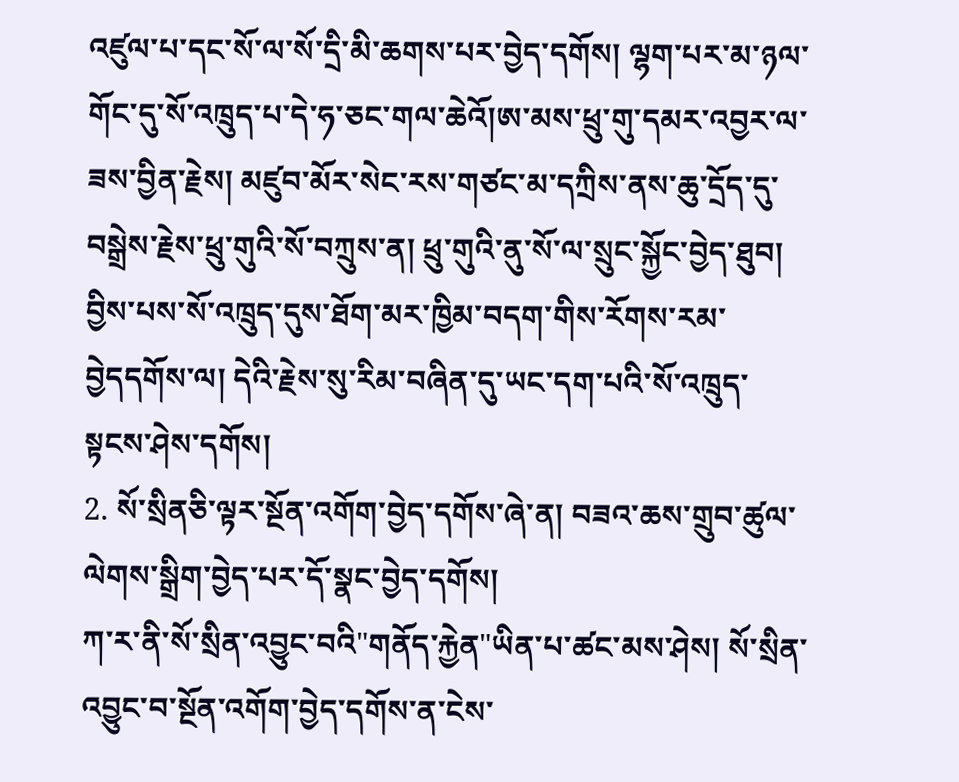འཛུལ་པ་དང་སོ་ལ་སོ་དྲི་མི་ཆགས་པར་བྱེད་དགོས། ལྷག་པར་མ་ཉལ་གོང་དུ་སོ་འཁྲུད་པ་དེ་ཧ་ཅང་གལ་ཆེའོ།ཨ་མས་ཕྲུ་གུ་དམར་འབྱར་ལ་ཟས་བྱིན་རྗེས། མཛུབ་མོར་སེང་རས་གཙང་མ་དཀྲིས་ནས་ཆུ་དྲོད་དུ་བསྒྲེས་རྗེས་ཕྲུ་གུའི་སོ་བཀྲུས་ན། ཕྲུ་གུའི་ནུ་སོ་ལ་སྲུང་སྐྱོང་བྱེད་ཐུབ། བྱིས་པས་སོ་འཁྲུད་དུས་ཐོག་མར་ཁྱིམ་བདག་གིས་རོགས་རམ་བྱེདདགོས་ལ། དེའི་རྗེས་སུ་རིམ་བཞིན་དུ་ཡང་དག་པའི་སོ་འཁྲུད་སྟངས་ཤེས་དགོས།
2. སོ་སྲིནཅི་ལྟར་སྔོན་འགོག་བྱེད་དགོས་ཞེ་ན། བཟའ་ཆས་གྲུབ་ཚུལ་ལེགས་སྒྲིག་བྱེད་པར་དོ་སྣང་བྱེད་དགོས།
ཀ་ར་ནི་སོ་སྲིན་འབྱུང་བའི"གནོད་རྐྱེན"ཡིན་པ་ཚང་མས་ཤེས། སོ་སྲིན་འབྱུང་བ་སྔོན་འགོག་བྱེད་དགོས་ན་ངེས་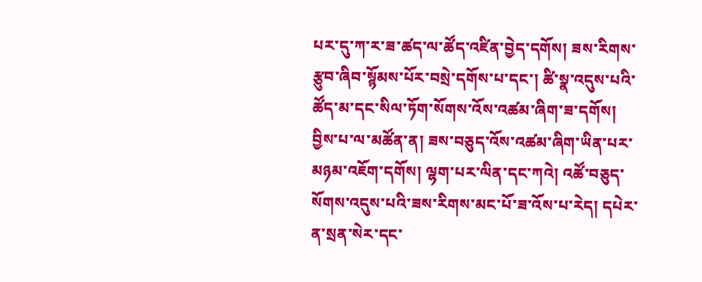པར་དུ་ཀ་ར་ཟ་ཚད་ལ་ཚོད་འཛིན་བྱེད་དགོས། ཟས་རིགས་རྩུབ་ཞིབ་སྙོམས་པོར་བསྲེ་དགོས་པ་དང་། ཚི་སྣ་འདུས་པའི་ཚོད་མ་དང་སིལ་ཏོག་སོགས་འོས་འཚམ་ཞིག་ཟ་དགོས། བྱིས་པ་ལ་མཚོན་ན། ཟས་བཅུད་འོས་འཚམ་ཞིག་ཡིན་པར་མཉམ་འཇོག་དགོས། ལྷག་པར་ལིན་དང་ཀའེ། འཚོ་བཅུད་སོགས་འདུས་པའི་ཟས་རིགས་མང་པོ་ཟ་འོས་པ་རེད། དཔེར་ན་སྲན་སེར་དང་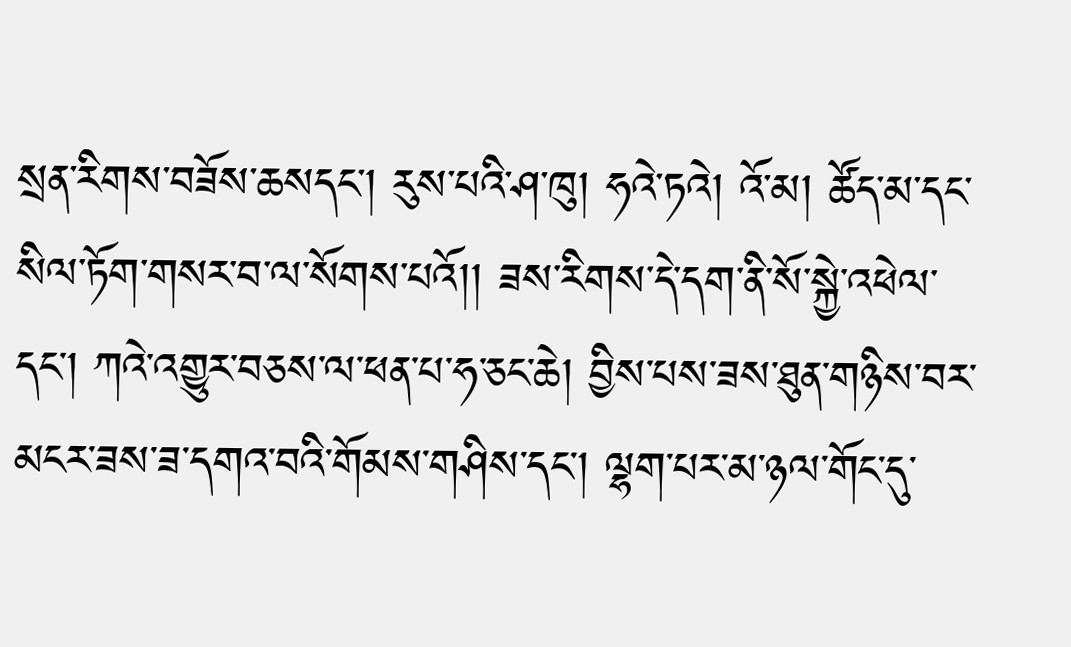སྲན་རིགས་བཟོས་ཆསདང་། རུས་པའི་ཤ་ཁུ། ཧའེ་ཏའེ། འོ་མ། ཚོད་མ་དང་སིལ་ཏོག་གསར་བ་ལ་སོགས་པའོ།། ཟས་རིགས་དེ་དག་ནི་སོ་སྐྱེ་འཕེལ་དང་། ཀའེ་འགྱུར་བཅས་ལ་ཕན་པ་ཧ་ཅང་ཆེ། བྱིས་པས་ཟས་ཐུན་གཉིས་བར་མངར་ཟས་ཟ་དགའ་བའི་གོམས་གཤིས་དང་། ལྷག་པར་མ་ཉལ་གོང་དུ་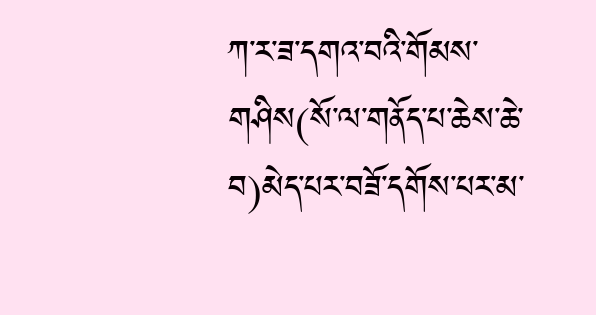ཀ་ར་ཟ་དགའ་བའི་གོམས་གཤིས(སོ་ལ་གནོད་པ་ཆེས་ཆེ་བ)མེད་པར་བཟོ་དགོས་པར་མ་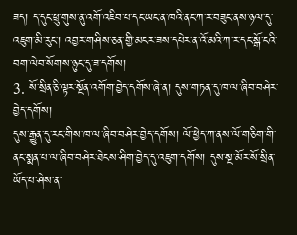ཟད། ད་དུང་ཕྲུ་གུས་ནུ་འགོ་འཇིབ་པ་དང་ཡང་ན་ཁའི་ནང་ཀ་ར་བཟུང་ནས་ཉལ་དུ་འཇུག་མི་རུང་། འབྱར་གཤིས་ཅན་གྱི་མངར་ཟས་དཔེར་ན་འོ་མའི་ཀ་ར་དང་སྒོ་ངའི་བག་ལེབ་སོགས་ཉུང་དུ་ཟ་དགོས།
3. སོ་སྲིན་ཅི་ལྟར་སྔོན་འགོག་བྱེད་དགོས་ཞེ་ན། དུས་གཏན་དུ་ཁ་ལ་ཞིབ་བཤེར་བྱེད་དགོས།
དུས་རྒྱུན་དུ་རང་གིས་ཁ་ལ་ཞིབ་བཤེར་བྱེད་དགོས། ལོ་ཕྱེད་ཀ་ནས་ལོ་གཅིག་གི་ནང་སྨན་པ་ལ་ཞིབ་བཤེར་ཐེངས་ཤིག་བྱེད་དུ་འཇུག་དགོས། དུས་སྔ་མོར་སོ་སྲིན་ཡོད་པ་ཤེས་ན་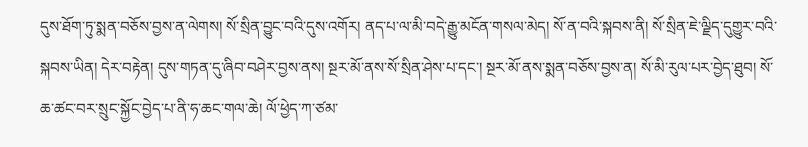དུས་ཐོག་ཏུ་སྨན་བཅོས་བྱས་ན་ལེགས། སོ་སྲིན་བྱུང་བའི་དུས་འགོར། ནད་པ་ལ་མི་བདེ་རྒྱུ་མངོན་གསལ་མེད། སོ་ན་བའི་སྐབས་ནི། སོ་སྲིན་ཇེ་ལྗིད་དུགྱུར་བའི་སྐབས་ཡིན། དེར་བརྟེན། དུས་གཏན་དུ་ཞིབ་བཤེར་བྱས་ནས། སྔར་མོ་ནས་སོ་སྲིན་ཤེས་པ་དང་། སྔར་མོ་ནས་སྨན་བཅོས་བྱས་ན། སོ་མི་རུལ་པར་བྱེད་ཐུབ། སོ་ཆ་ཚང་བར་སྲུང་སྐྱོང་བྱེད་པ་ནི་ཧ་ཆང་གལ་ཆེ། ལོ་ཕྱེད་ཀ་ཙམ་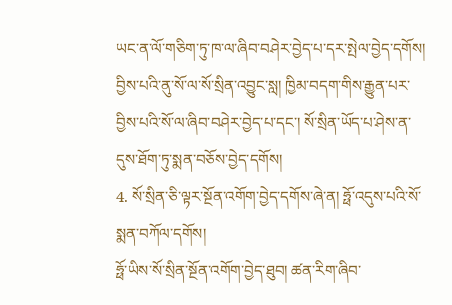ཡང་ན་ལོ་གཅིག་ཏུ་ཁ་ལ་ཞིབ་བཤེར་བྱེད་པ་དར་སྤེལ་བྱེད་དགོས།
བྱིས་པའི་ནུ་སོ་ལ་སོ་སྲིན་འབྱུང་སླ། ཁྱིམ་བདག་གིས་རྒྱུན་པར་བྱིས་པའི་སོ་ལ་ཞིབ་བཤེར་བྱེད་པ་དང་། སོ་སྲིན་ཡོད་པ་ཤེས་ན་དུས་ཐོག་ཏུ་སྨན་བཅོས་བྱེད་དགོས།
4. སོ་སྲིན་ཅི་ལྟར་སྔོན་འགོག་བྱེད་དགོས་ཞེ་ན། ཧྥོ་འདུས་པའི་སོ་སྨན་བཀོལ་དགོས།
ཧྥོ་ཡིས་སོ་སྲིན་སྔོན་འགོག་བྱེད་ཐུབ། ཚན་རིག་ཞིབ་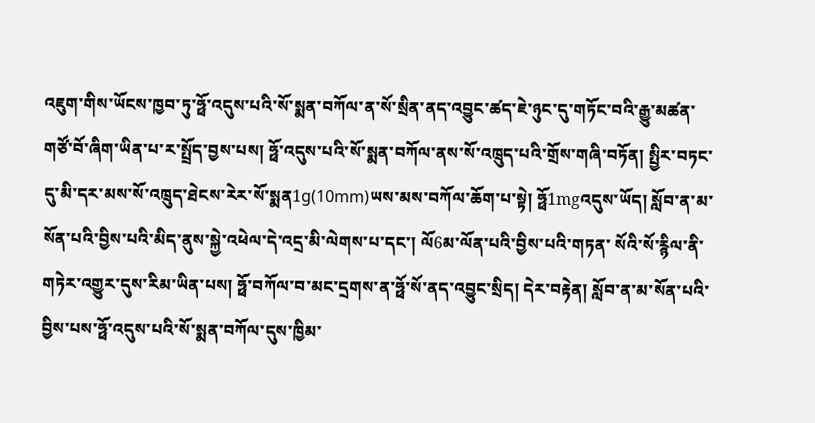འཇུག་གིས་ཡོངས་ཁྱབ་ཏུ་ཧྥོ་འདུས་པའི་སོ་སྨན་བཀོལ་ན་སོ་སྲིན་ནད་འབྱུང་ཚད་ཇེ་ཉུང་དུ་གཏོང་བའི་རྒྱུ་མཚན་གཙོ་བོ་ཞིག་ཡིན་པ་ར་སྤྲོད་བྱས་པས། ཧྥོ་འདུས་པའི་སོ་སྨན་བཀོལ་ནས་སོ་འཁྲུད་པའི་གྲོས་གཞི་བཏོན། སྤྱིར་བཏང་དུ་མི་དར་མས་སོ་འཁྲུད་ཐེངས་རེར་སོ་སྨན1g(10mm)ཡས་མས་བཀོལ་ཆོག་པ་སྟེ། ཧྥོ1mgའདུས་ཡོད། སློབ་ན་མ་སོན་པའི་བྱིས་པའི་མིད་ནུས་སྐྱེ་འཕེལ་དེ་འདྲ་མི་ལེགས་པ་དང་། ལོ6མ་ལོན་པའི་བྱིས་པའི་གཏན་ སོའི་སོ་རྙིལ་ནི་གཏེར་འགྱུར་དུས་རིམ་ཡིན་པས། ཧྥོ་བཀོལ་བ་མང་དྲགས་ན་ཧྥོ་སོ་ནད་འབྱུང་སྲིད། དེར་བརྟེན། སློབ་ན་མ་སོན་པའི་བྱིས་པས་ཧྥོ་འདུས་པའི་སོ་སྨན་བཀོལ་དུས་ཁྱིམ་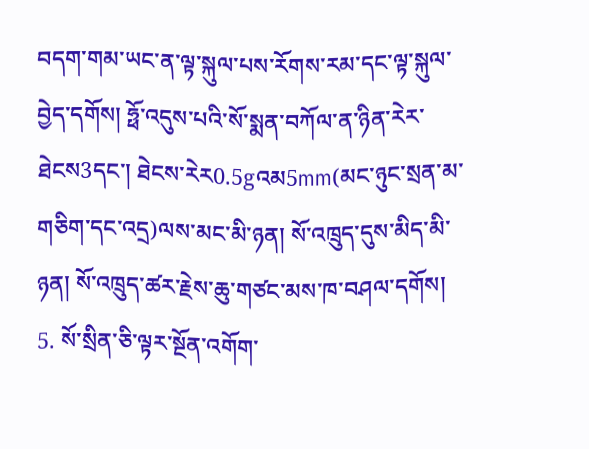བདག་གམ་ཡང་ན་ལྟ་སྐུལ་པས་རོགས་རམ་དང་ལྟ་སྐུལ་བྱེད་དགོས། ཧྥོ་འདུས་པའི་སོ་སྨན་བཀོལ་ན་ཉིན་རེར་ཐེངས3དང་། ཐེངས་རེར0.5gའམ5mm(མང་ཉུང་སྲན་མ་གཅིག་དང་འདྲ)ལས་མང་མི་ཉན། སོ་འཁྲུད་དུས་མིད་མི་ཉན། སོ་འཁྲུད་ཚར་རྗེས་ཆུ་གཙང་མས་ཁ་བཤལ་དགོས།
5. སོ་སྲིན་ཅི་ལྟར་སྔོན་འགོག་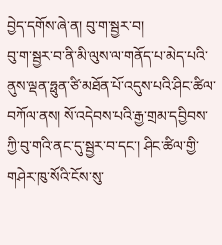བྱེད་དགོས་ཞེ་ན། བུ་ག་སྦྱར་བ།
བུ་ག་སྦྱར་བ་ནི་མི་ལུས་ལ་གནོད་པ་མེད་པའི་ནུས་ལྡན་ཧྥུན་ཙི་མཐོན་པོ་འདུས་པའི་ཤིང་ཚིལ་བཀོལ་ནས། སོ་འདེབས་པའི་རྒྱ་གྲམ་དབྱིབས་ཀྱི་བུ་གའི་ནང་དུ་སྦྱར་བ་དང་། ཤིང་ཚིལ་གྱི་གཤེར་ཁུ་སོའི་ངོས་སུ་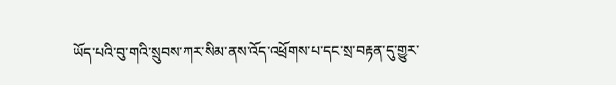ཡོད་པའི་བུ་གའི་སྲུབས་ཀར་སིམ་ནས་འོད་འཕྲོགས་པ་དང་སྲ་བརྟན་དུ་གྱུར་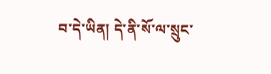བ་དེ་ཡིན། དེ་ནི་སོ་ལ་སྲུང་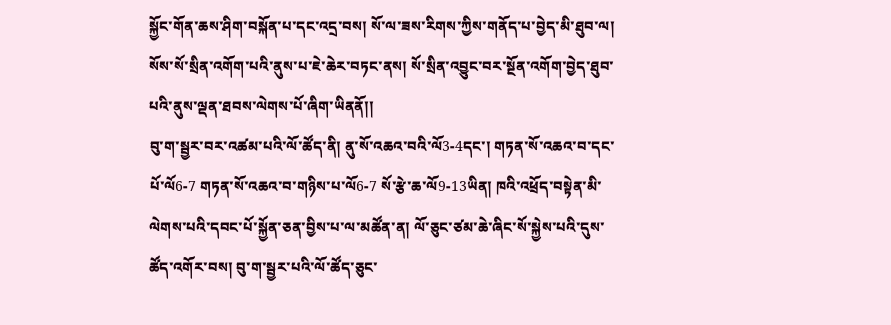སྐྱོང་གོན་ཆས་ཤིག་བསྐོན་པ་དང་འདྲ་བས། སོ་ལ་ཟས་རིགས་ཀྱིས་གནོད་པ་བྱེད་མི་ཐུབ་ལ། སོས་སོ་སྲིན་འགོག་པའི་ནུས་པ་ཇེ་ཆེར་བཏང་ནས། སོ་སྲིན་འབྱུང་བར་སྔོན་འགོག་བྱེད་ཐུབ་པའི་ནུས་ལྡན་ཐབས་ལེགས་པོ་ཞིག་ཡིནནོ།།
བུ་ག་སྦྱར་བར་འཚམ་པའི་ལོ་ཚོད་ནི། ནུ་སོ་འཆའ་བའི་ལོ3-4དང་། གཏན་སོ་འཆའ་བ་དང་པོ་ལོ6-7 གཏན་སོ་འཆའ་བ་གཉིས་པ་ལོ6-7 སོ་རྩེ་ཆ་ལོ9-13ཡིན། ཁའི་འཕྲོད་བསྟེན་མི་ལེགས་པའི་དབང་པོ་སྐྱོན་ཅན་བྱིས་པ་ལ་མཚོན་ན། ལོ་ཅུང་ཙམ་ཆེ་ཞིང་སོ་སྐྱེས་པའི་དུས་ཚོད་འགོར་བས། བུ་ག་སྦྱར་པའི་ལོ་ཚོད་ཅུང་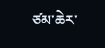ཙམ་ཆེར་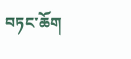བཏང་ཆོག